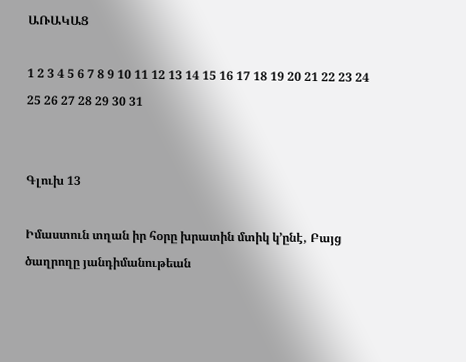ԱՌԱԿԱՑ

1 2 3 4 5 6 7 8 9 10 11 12 13 14 15 16 17 18 19 20 21 22 23 24 25 26 27 28 29 30 31


Գլուխ 13

Իմաստուն տղան իր հօրը խրատին մտիկ կ’ընէ, Բայց ծաղրողը յանդիմանութեան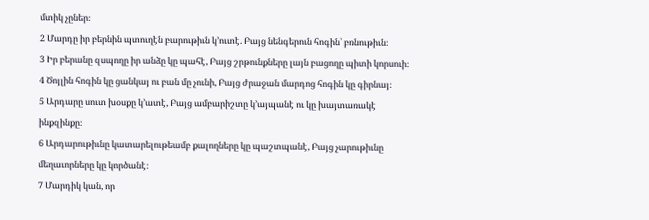մտիկ չըներ։
2 Մարդը իր բերնին պտուղէն բարութիւն կ’ուտէ. Բայց նենգերուն հոգին՝ բռնութիւն։
3 Իր բերանը զսպողը իր անձը կը պահէ, Բայց շրթունքները լայն բացողը պիտի կորսուի։
4 Ծոյլին հոգին կը ցանկայ ու բան մը չունի, Բայց ժրաջան մարդոց հոգին կը գիրնայ։
5 Արդարը սուտ խօսքը կ’ատէ, Բայց ամբարիշտը կ’այպանէ ու կը խայտառակէ ինքզինքը։
6 Արդարութիւնը կատարելութեամբ քալողները կը պաշտպանէ, Բայց չարութիւնը մեղաւորները կը կործանէ։
7 Մարդիկ կան, որ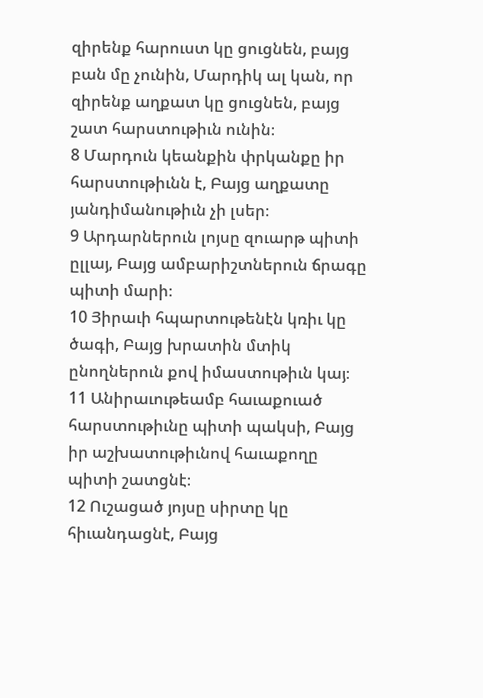զիրենք հարուստ կը ցուցնեն, բայց բան մը չունին, Մարդիկ ալ կան, որ զիրենք աղքատ կը ցուցնեն, բայց շատ հարստութիւն ունին։
8 Մարդուն կեանքին փրկանքը իր հարստութիւնն է, Բայց աղքատը յանդիմանութիւն չի լսեր։
9 Արդարներուն լոյսը զուարթ պիտի ըլլայ, Բայց ամբարիշտներուն ճրագը պիտի մարի։
10 Յիրաւի հպարտութենէն կռիւ կը ծագի, Բայց խրատին մտիկ ընողներուն քով իմաստութիւն կայ։
11 Անիրաւութեամբ հաւաքուած հարստութիւնը պիտի պակսի, Բայց իր աշխատութիւնով հաւաքողը պիտի շատցնէ։
12 Ուշացած յոյսը սիրտը կը հիւանդացնէ, Բայց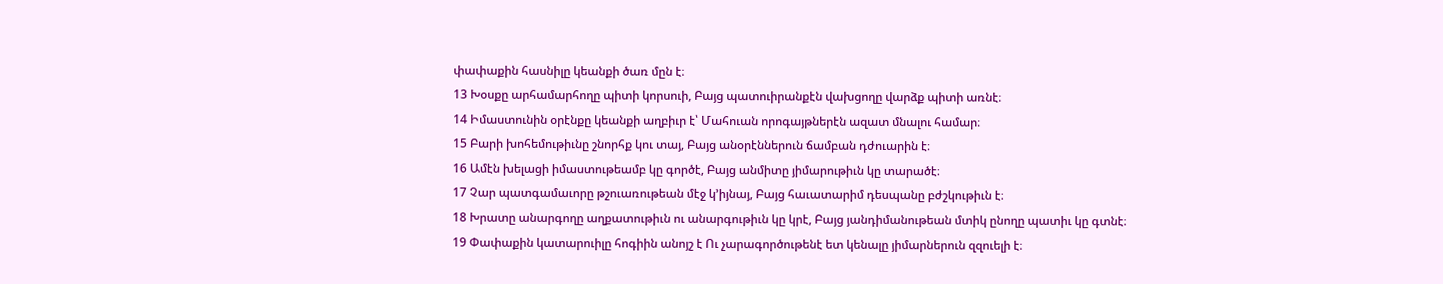փափաքին հասնիլը կեանքի ծառ մըն է։
13 Խօսքը արհամարհողը պիտի կորսուի, Բայց պատուիրանքէն վախցողը վարձք պիտի առնէ։
14 Իմաստունին օրէնքը կեանքի աղբիւր է՝ Մահուան որոգայթներէն ազատ մնալու համար։
15 Բարի խոհեմութիւնը շնորհք կու տայ, Բայց անօրէններուն ճամբան դժուարին է։
16 Ամէն խելացի իմաստութեամբ կը գործէ, Բայց անմիտը յիմարութիւն կը տարածէ։
17 Չար պատգամաւորը թշուառութեան մէջ կ’իյնայ, Բայց հաւատարիմ դեսպանը բժշկութիւն է։
18 Խրատը անարգողը աղքատութիւն ու անարգութիւն կը կրէ, Բայց յանդիմանութեան մտիկ ընողը պատիւ կը գտնէ։
19 Փափաքին կատարուիլը հոգիին անոյշ է Ու չարագործութենէ ետ կենալը յիմարներուն զզուելի է։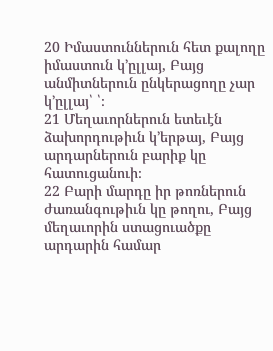20 Իմաստուններուն հետ քալողը իմաստուն կ’ըլլայ, Բայց անմիտներուն ընկերացողը չար կ’ըլլայ՝ ՝։
21 Մեղաւորներուն ետեւէն ձախորդութիւն կ’երթայ, Բայց արդարներուն բարիք կը հատուցանուի։
22 Բարի մարդը իր թոռներուն ժառանգութիւն կը թողու, Բայց մեղաւորին ստացուածքը արդարին համար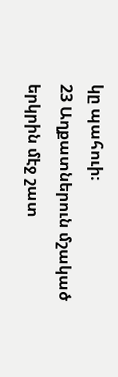կը պահուի։
23 Աղքատներուն մշակած երկրին մէջ շատ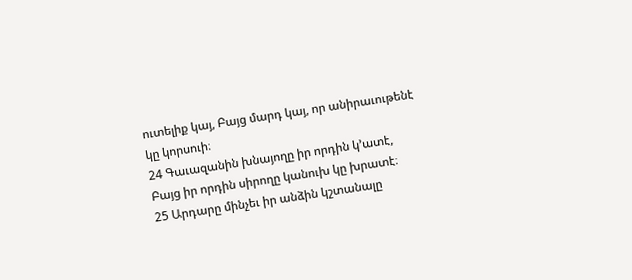ուտելիք կայ, Բայց մարդ կայ, որ անիրաւութենէ կը կորսուի։
24 Գաւազանին խնայողը իր որդին կ’ատէ, Բայց իր որդին սիրողը կանուխ կը խրատէ։
25 Արդարը մինչեւ իր անձին կշտանալը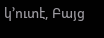կ’ուտէ, Բայց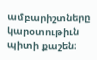ամբարիշտները կարօտութիւն պիտի քաշեն։